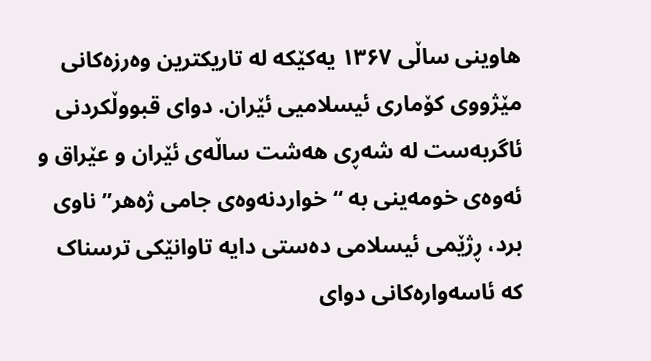هاوینی ساڵی ۱۳۶۷ یەکێکە لە تاریکترین وەرزەکانی مێژووی کۆماری ئیسلامیی ئێران. دوای قبووڵکردنی ئاگربەست لە شەڕی هەشت ساڵەی ئێران و عێراق و ئەوەی خومەینی بە “خواردنەوەی جامی ژەهر” ناوی برد، ڕژێمی ئیسلامی دەستی دایە تاوانێکی ترسناک کە ئاسەوارەکانی دوای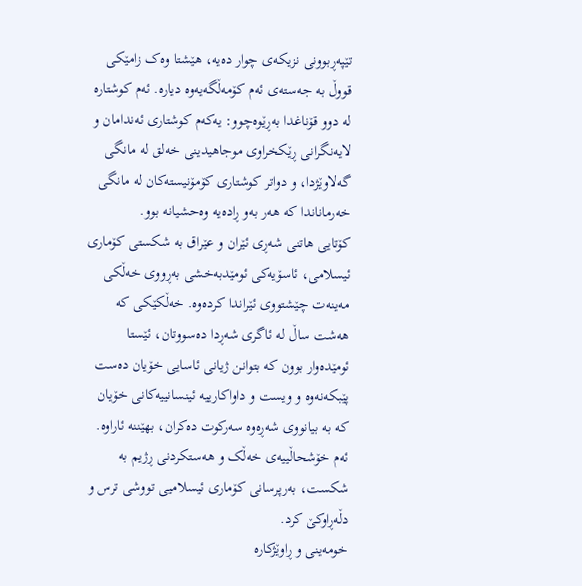تێپەڕبوونی نزیکەی چوار دەیە، هێشتا وەک زامێکی قووڵ بە جەستەی ئەم کۆمەڵگەیەوە دیارە. ئەم کوشتارە لە دوو قۆناغدا بەڕێوەچوو: یەکەم کوشتاری ئەندامان و لایەنگرانی ڕێکخراوی موجاهیدینی خەلق لە مانگی گەلاوێژدا، و دواتر کوشتاری کۆمۆنیستەکان لە مانگی خەرماناندا کە هەر بەو ڕادەیە وەحشیانە بوو.
کۆتایی هاتنی شەڕی ئێران و عێراق بە شکستی کۆماری ئیسلامی، ئاسۆیەکی ئومێدبەخشی بەڕووی خەڵکی مەینەت چێشتووی ئێراندا کردەوە. خەڵکێکی کە هەشت ساڵ لە ئاگری شەڕدا دەسووتان، ئێستا ئومێدەوار بوون کە بتوانن ژیانی ئاسایی خۆیان دەست پێبکەنەوە و ویست و داواکارییە ئینسانییەکانی خۆیان کە بە بیانووی شەڕەوە سەرکوت دەکران، بهێننە ئاراوە. ئەم خۆشحاڵییەی خەڵک و هەستکردنی ڕژیم بە شکست، بەرپرسانی کۆماری ئیسلامیی تووشی ترس و دڵەڕاوکێ کرد.
خومەینی و ڕاوێژکارە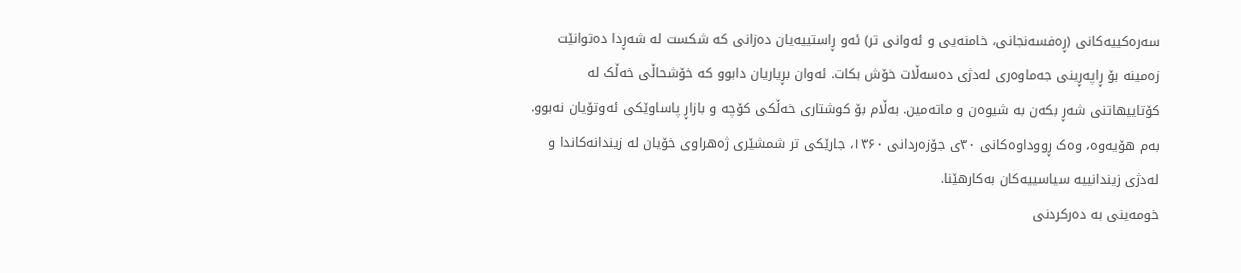سەرەکییەکانی (ڕەفسەنجانی، خامنەیی و ئەوانی تر) ئەو ڕاستییەیان دەزانی کە شکست لە شەڕدا دەتوانێت زەمینە بۆ ڕاپەڕینی جەماوەری لەدژی دەسەڵات خۆش بکات. ئەوان بڕیاریان دابوو کە خۆشحاڵی خەڵک لە کۆتاییهاتنی شەڕ بکەن بە شیوەن و ماتەمین. بەڵام بۆ کوشتاری خەڵکی کۆچە و بازاڕ پاساوێکی ئەوتۆیان نەبوو. بەم هۆیەوە، وەک ڕووداوەکانی ۳۰ی جۆزەردانی ۱۳۶۰، جارێکی تر شمشێری ژەهراوی خۆیان لە زیندانەکاندا و لەدژی زیندانییە سیاسییەکان بەکارهێنا.
خومەینی بە دەرکردنی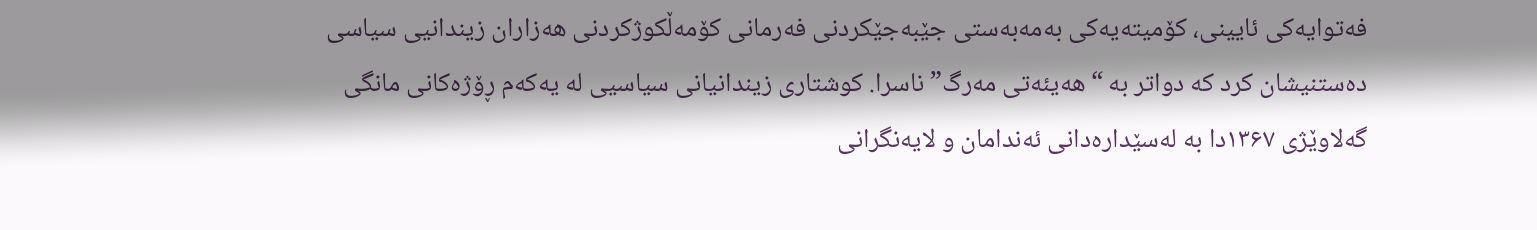فەتوایەکی ئایینی، کۆمیتەیەکی بەمەبەستی جێبەجێکردنی فەرمانی کۆمەڵکوژکردنی هەزاران زیندانیی سیاسی دەستنیشان کرد کە دواتر بە “هەیئەتی مەرگ” ناسرا. کوشتاری زیندانیانی سیاسیی لە یەکەم ڕۆژەکانی مانگی گەلاوێژی ۱۳۶۷دا بە لەسێدارەدانی ئەندامان و لایەنگرانی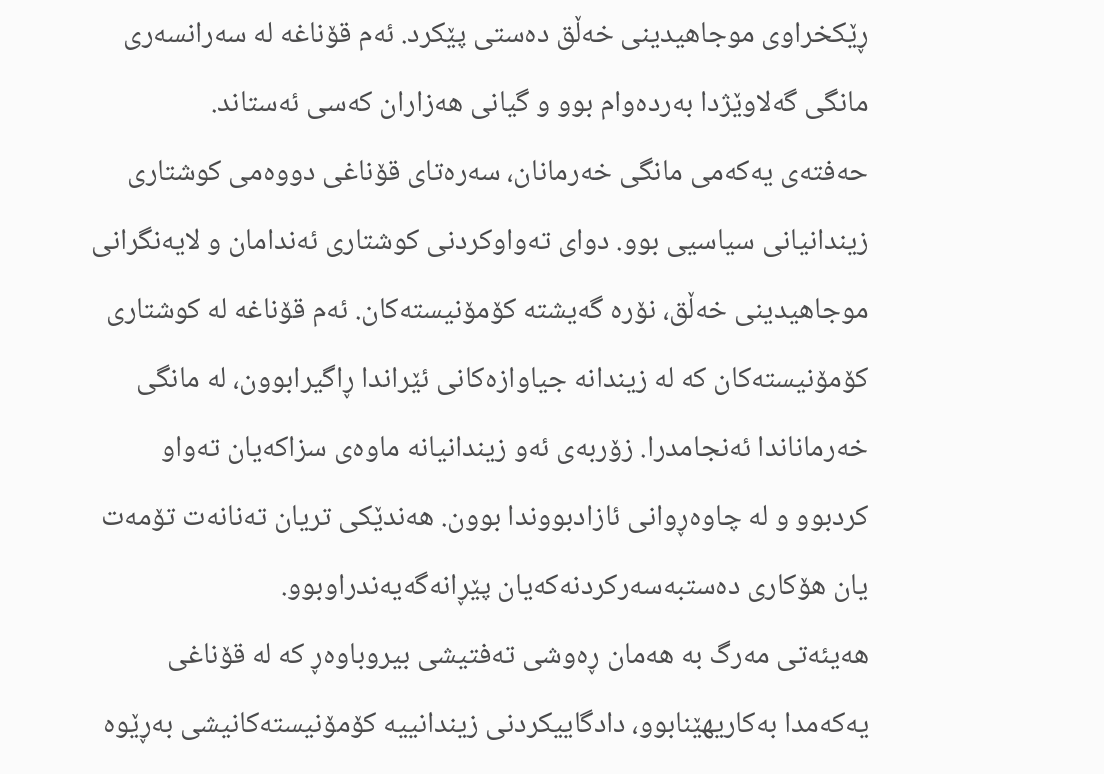ڕێکخراوی موجاهیدینی خەڵق دەستی پێکرد. ئەم قۆناغە لە سەرانسەری مانگی گەلاوێژدا بەردەوام بوو و گیانی هەزاران کەسی ئەستاند.
حەفتەی یەکەمی مانگی خەرمانان، سەرەتای قۆناغی دووەمی کوشتاری زیندانیانی سیاسیی بوو. دوای تەواوکردنی کوشتاری ئەندامان و لایەنگرانی موجاهیدینی خەڵق، نۆرە گەیشتە کۆمۆنیستەکان. ئەم قۆناغە لە کوشتاری کۆمۆنیستەکان کە لە زیندانە جیاوازەکانی ئێراندا ڕاگیرابوون، لە مانگی خەرماناندا ئەنجامدرا. زۆربەی ئەو زیندانیانە ماوەی سزاکەیان تەواو کردبوو و لە چاوەڕوانی ئازادبووندا بوون. هەندێکی تریان تەنانەت تۆمەت یان هۆکاری دەستبەسەرکردنەکەیان پێڕانەگەیەندراوبوو.
هەیئەتی مەرگ بە هەمان ڕەوشی تەفتیشی بیروباوەڕ کە لە قۆناغی یەکەمدا بەکاریهێنابوو، دادگاییکردنی زیندانییە کۆمۆنیستەکانیشی بەڕێوە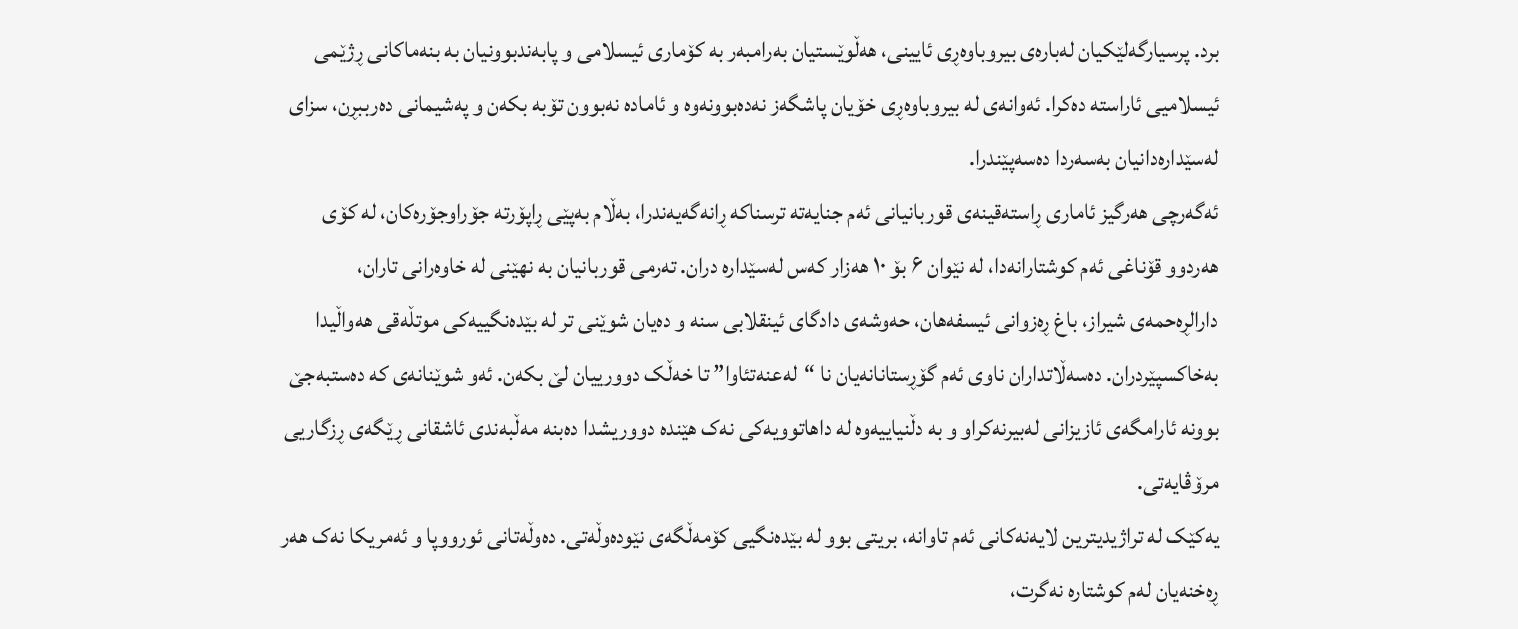برد. پرسیارگەلێکیان لەبارەی بیروباوەڕی ئایینی، هەڵوێستیان بەرامبەر بە کۆماری ئیسلامی و پابەندبوونیان بە بنەماکانی ڕژێمی ئیسلامیی ئاراستە دەکرا. ئەوانەی لە بیروباوەڕی خۆیان پاشگەز نەدەبوونەوە و ئامادە نەبوون تۆبە بکەن و پەشیمانی دەرببڕن، سزای لەسێدارەدانیان بەسەردا دەسەپێندرا.
ئەگەرچی هەرگیز ئاماری ڕاستەقینەی قوربانیانی ئەم جنایەتە ترسناکە ڕانەگەیەندرا، بەڵام بەپێی ڕاپۆرتە جۆراوجۆرەکان، لە کۆی هەردوو قۆناغی ئەم کوشتارانەدا، لە نێوان ۶ بۆ ۱۰ هەزار کەس لەسێدارە دران. تەرمی قوربانیان بە نهێنی لە خاوەرانی تاران، دارالڕەحمەی شیراز، باغ ڕەزوانی ئیسفەهان، حەوشەی دادگای ئینقلابی سنە و دەیان شوێنی تر لە بێدەنگییەکی موتڵەقی هەواڵیدا بەخاکسپێردران. دەسەڵاتداران ناوی ئەم گۆڕستانانەیان نا “لەعنەتئاوا” تا خەڵک دوورییان لێ بکەن. ئەو شوێنانەی کە دەستبەجێ بوونە ئارامگەی ئازیزانی لەبیرنەکراو و بە دڵنیاییەوە لە داهاتوویەکی نەک هێندە دووریشدا دەبنە مەڵبەندی ئاشقانی ڕێگەی ڕزگاریی مرۆڤایەتی.
یەکێک لە تراژیدیترین لایەنەکانی ئەم تاوانە، بریتی بوو لە بێدەنگیی کۆمەڵگەی نێودەوڵەتی. دەوڵەتانی ئورووپا و ئەمریکا نەک هەر ڕەخنەیان لەم کوشتارە نەگرت،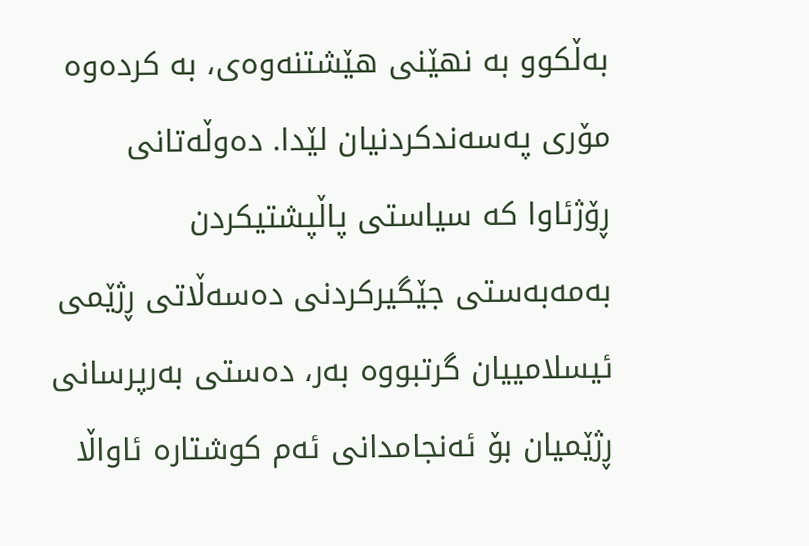بەڵکوو بە نهێنی هێشتنەوەی، بە کردەوە مۆری پەسەندکردنیان لێدا. دەوڵەتانی ڕۆژئاوا کە سیاستی پاڵپشتیکردن بەمەبەستی جێگیرکردنی دەسەڵاتی ڕژێمی ئیسلامییان گرتبووە بەر، دەستی بەرپرسانی ڕژێمیان بۆ ئەنجامدانی ئەم کوشتارە ئاواڵا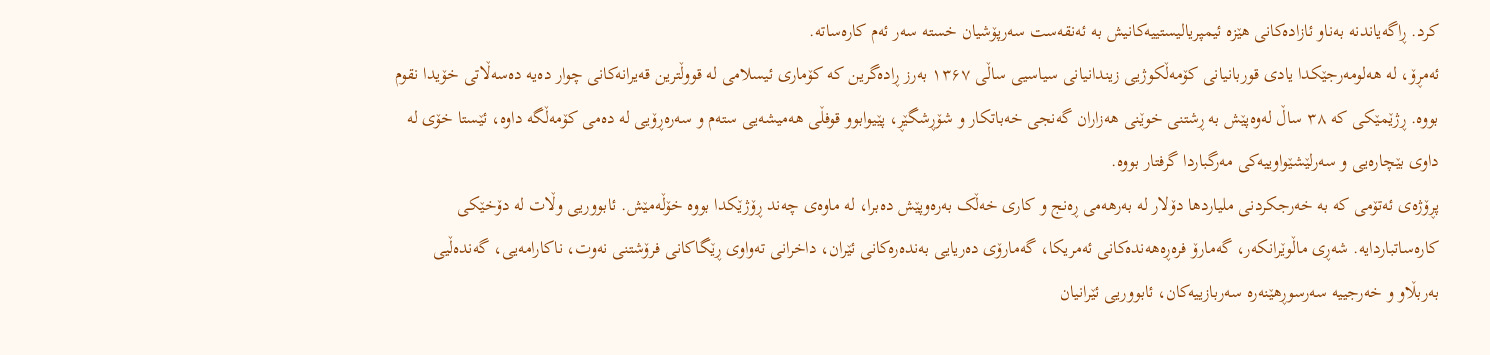کرد. ڕاگەیاندنە بەناو ئازادەکانی هێزە ئیمپریالیستییەکانیش بە ئەنقەست سەرپۆشیان خستە سەر ئەم کارەساتە.
ئەمڕۆ، لە هەلومەرجێکدا یادی قوربانیانی کۆمەڵکوژیی زیندانیانی سیاسیی ساڵی ۱۳۶۷ بەرز ڕادەگرین کە کۆماری ئیسلامی لە قووڵترین قەیرانەکانی چوار دەیە دەسەڵاتی خۆیدا نقوم بووە. ڕژێمێکی کە ۳۸ ساڵ لەوەپێش بە ڕشتنی خوێنی هەزاران گەنجی خەباتکار و شۆڕشگێڕ، پێیوابوو قوفڵی هەمیشەیی ستەم و سەرەڕۆیی لە دەمی کۆمەڵگە داوە، ئێستا خۆی لە داوی بێچارەیی و سەرلێشێواوییەکی مەرگباردا گرفتار بووە.
پڕۆژەی ئەتۆمی کە بە خەرجکردنی ملیاردها دۆلار لە بەرهەمی ڕەنج و کاری خەڵک بەرەوپێش دەبرا، لە ماوەی چەند ڕۆژێکدا بووە خۆڵەمێش. ئابووریی وڵات لە دۆخێکی کارەساتباردایە. شەڕی ماڵوێرانکەر، گەمارۆ فرەڕەهەندەکانی ئەمریکا، گەمارۆی دەریایی بەندەرەکانی ئێران، داخرانی تەواوی ڕێگاکانی فرۆشتنی نەوت، ناکارامەیی، گەندەڵیی بەربڵاو و خەرجییە سەرسوڕهێنەرە سەربازییەکان، ئابووریی ئێرانیان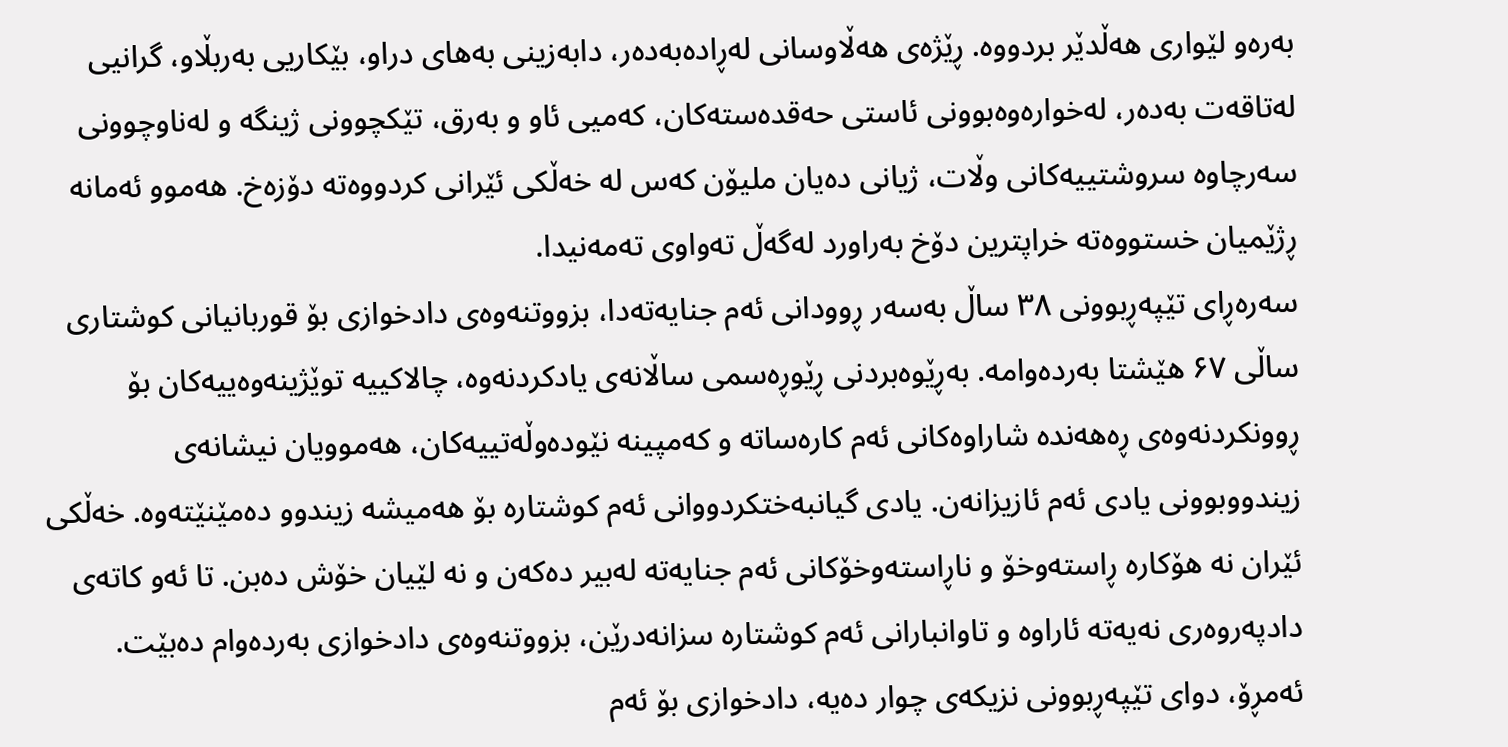بەرەو لێواری هەڵدێر بردووە. ڕێژەی هەڵاوسانی لەڕادەبەدەر، دابەزینی بەهای دراو، بێکاریی بەربڵاو، گرانیی لەتاقەت بەدەر، لەخوارەوەبوونی ئاستی حەقدەستەکان، کەمیی ئاو و بەرق، تێکچوونی ژینگە و لەناوچوونی سەرچاوە سروشتییەکانی وڵات، ژیانی دەیان ملیۆن کەس لە خەڵکی ئێرانی کردووەتە دۆزەخ. هەموو ئەمانە ڕژێمیان خستووەتە خراپترین دۆخ بەراورد لەگەڵ تەواوی تەمەنیدا.
سەرەڕای تێپەڕبوونی ۳۸ ساڵ بەسەر ڕوودانی ئەم جنایەتەدا، بزووتنەوەی دادخوازی بۆ قوربانیانی کوشتاری ساڵی ۶۷ هێشتا بەردەوامە. بەڕێوەبردنی ڕێوڕەسمی ساڵانەی یادکردنەوە، چالاکییە توێژینەوەییەکان بۆ ڕوونکردنەوەی ڕەهەندە شاراوەکانی ئەم کارەساتە و کەمپینە نێودەوڵەتییەکان، هەموویان نیشانەی زیندووبوونی یادی ئەم ئازیزانەن. یادی گیانبەختکردووانی ئەم کوشتارە بۆ هەمیشە زیندوو دەمێنێتەوە. خەڵکی ئێران نە هۆکارە ڕاستەوخۆ و ناڕاستەوخۆکانی ئەم جنایەتە لەبیر دەکەن و نە لێیان خۆش دەبن. تا ئەو کاتەی دادپەروەری نەیەتە ئاراوە و تاوانبارانی ئەم کوشتارە سزانەدرێن، بزووتنەوەی دادخوازی بەردەوام دەبێت.
ئەمڕۆ، دوای تێپەڕبوونی نزیکەی چوار دەیە، دادخوازی بۆ ئەم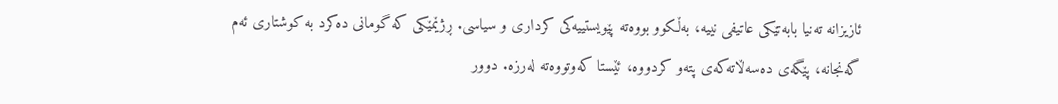ئازیزانە تەنیا بابەتێکی عاتیفی نییە، بەڵکوو بووەتە پێویستییەکی کرداری و سیاسی. ڕژێمێکی کە گومانی دەکرد بە کوشتاری ئەم گەنجانە، پێگەی دەسەڵاتەکەی پتەو کردووە، ئێستا کەوتووەتە لەرزە. دوور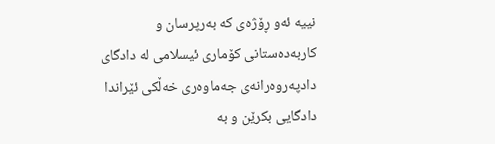نییە ئەو ڕۆژەی کە بەرپرسان و کاربەدەستانی کۆماری ئیسلامی لە دادگای دادپەروەرانەی جەماوەری خەڵکی ئێراندا دادگایی بكرێن و بە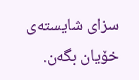سزای شایستەی خۆیان بگەن.